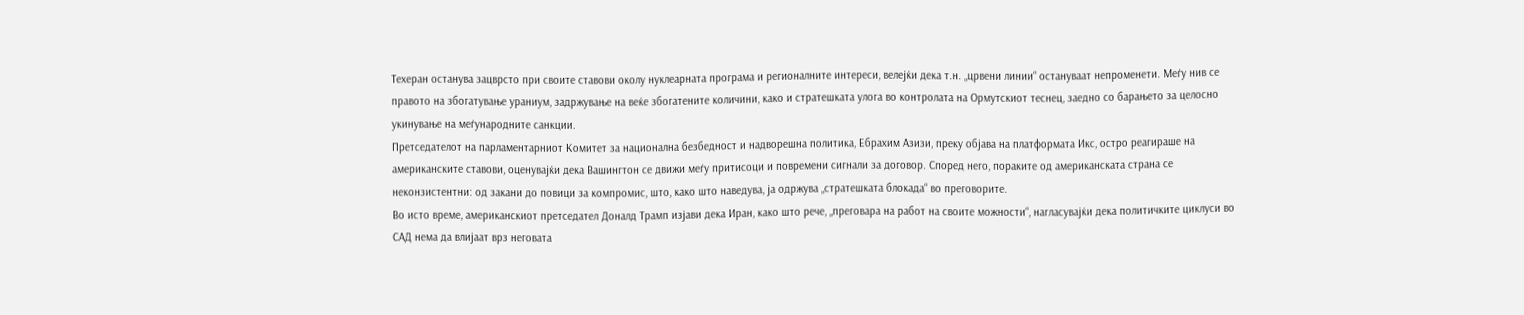Техеран останува зацврсто при своите ставови околу нуклеарната програма и регионалните интереси, велејќи дека т.н. „црвени линии“ остануваат непроменети. Меѓу нив се правото на збогатување ураниум, задржување на веќе збогатените количини, како и стратешката улога во контролата на Ормутскиот теснец, заедно со барањето за целосно укинување на меѓународните санкции.
Претседателот на парламентарниот Комитет за национална безбедност и надворешна политика, Ебрахим Азизи, преку објава на платформата Икс, остро реагираше на американските ставови, оценувајќи дека Вашингтон се движи меѓу притисоци и повремени сигнали за договор. Според него, пораките од американската страна се неконзистентни: од закани до повици за компромис, што, како што наведува, ја одржува „стратешката блокада“ во преговорите.
Во исто време, американскиот претседател Доналд Трамп изјави дека Иран, како што рече, „преговара на работ на своите можности“, нагласувајќи дека политичките циклуси во САД нема да влијаат врз неговата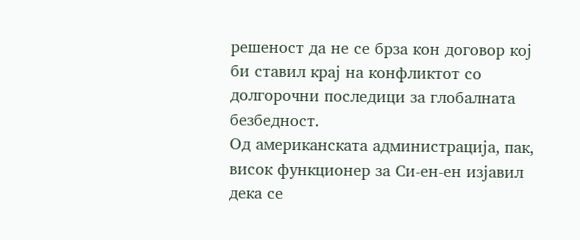решеност да не се брза кон договор кој би ставил крај на конфликтот со долгорочни последици за глобалната безбедност.
Од американската администрација, пак, висок функционер за Си-ен-ен изјавил дека се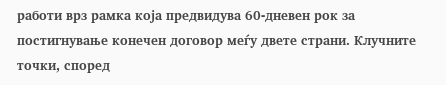работи врз рамка која предвидува 60-дневен рок за постигнување конечен договор меѓу двете страни. Клучните точки, според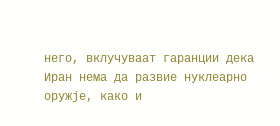него, вклучуваат гаранции дека Иран нема да развие нуклеарно оружје, како и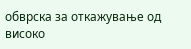обврска за откажување од високо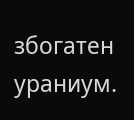збогатен ураниум.